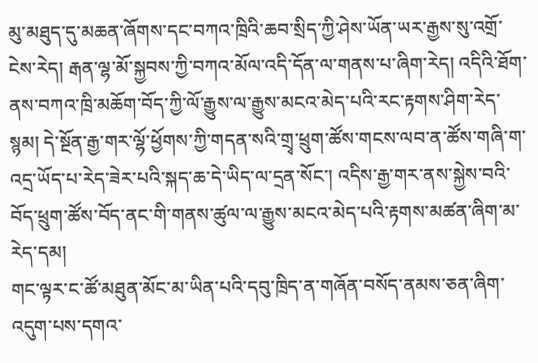མུ་མཐུད་དུ་མཆན་ཞོགས་དང་བཀའ་ཁྲིའི་ཆབ་སྲིད་ཀྱི་ཤེས་ཡོན་ཡར་རྒྱས་སུ་འགྲོ་ངེས་རེད། རྒན་ལྷ་མོ་སྐྱབས་ཀྱི་བཀའ་མོལ་འདི་དོན་ལ་གནས་པ་ཞིག་རེད། འདིའི་ཐོག་ནས་བཀའ་ཁྲི་མཆོག་བོད་ཀྱི་ལོ་རྒྱུས་ལ་རྒྱུས་མངའ་མེད་པའི་རང་རྟགས་ཤིག་རེད་སྙམ། དེ་སྔོན་རྒྱ་གར་ལྷོ་ཕྱོགས་ཀྱི་གདན་སའི་གྲྭ་ཕྲུག་ཚོས་གངས་ལབ་ན་ཚོས་གཞི་ག་འདྲ་ཡོད་པ་རེད་ཟེར་པའི་སྐད་ཆ་དེ་ཡིད་ལ་དྲན་སོང་། འདིས་རྒྱ་གར་ནས་སྐྱེས་བའི་བོད་ཕྲུག་ཚོས་བོད་ནང་གི་གནས་ཚུལ་ལ་རྒྱུས་མངའ་མེད་པའི་རྟགས་མཚན་ཞིག་མ་རེད་དམ།
གང་ལྟར་ང་ཚོ་མཐུན་མོང་མ་ཡིན་པའི་དབུ་ཁྲིད་ན་གཞོན་བསོད་ནམས་ཅན་ཞིག་འདུག་པས་དགའ་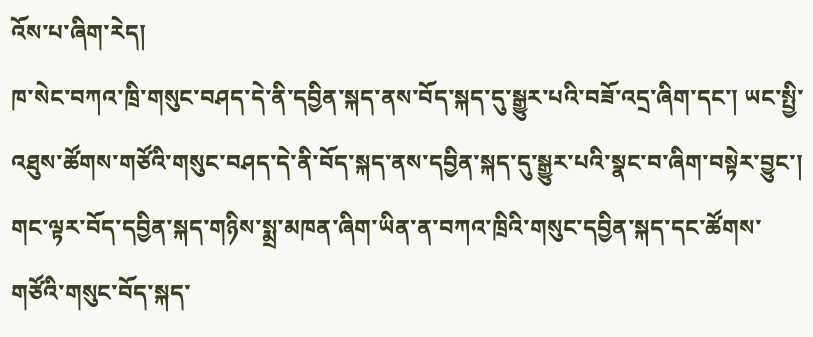འོས་པ་ཞིག་རེད།
ཁ་སེང་བཀའ་ཁྲི་གསུང་བཤད་དེ་ནི་དབྱིན་སྐད་ནས་བོད་སྐད་དུ་སྒྱུར་པའི་བཟོ་འདྲ་ཞིག་དང་། ཡང་སྤྱི་འཐུས་ཚོགས་གཙོའི་གསུང་བཤད་དེ་ནི་བོད་སྐད་ནས་དབྱིན་སྐད་དུ་སྒྱུར་པའི་སྣང་བ་ཞིག་བསྟེར་བྱུང་། གང་ལྟར་བོད་དབྱིན་སྐད་གཉིས་སྨྲ་མཁན་ཞིག་ཡིན་ན་བཀའ་ཁྲིའི་གསུང་དབྱིན་སྐད་དང་ཚོགས་གཙོའི་གསུང་བོད་སྐད་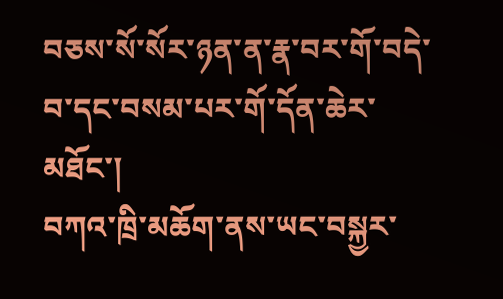བཅས་སོ་སོར་ཉན་ན་རྣ་བར་གོ་བདེ་བ་དང་བསམ་པར་གོ་དོན་ཆེར་མཐོང་།
བཀའ་ཁྲི་མཆོག་ནས་ཡང་བསྐྱར་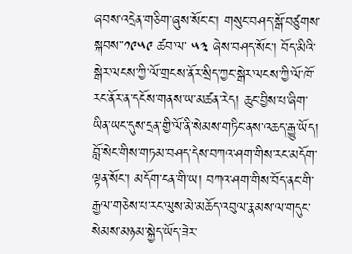ཞབས་འདྲེན་གཅིག་ཞུས་སོང་ང་། གསུང་བཤད་སྒོ་བཙུགས་སྐབས་་༡༩༥༩ ཚབ་ལ་ ༥༣ ཞེས་བཤད་སོང་། བོད་མིའི་སྒེར་ལངས་ཀྱི་ལོ་གྲངས་ནོར་སྲིད་ཀྱང་སྒེར་ལངས་ཀྱི་ལོ་ཁོ་རང་ནོར་ན་དངོས་གནས་ཡ་མཚན་རེད། ཆུང་བྱིས་པ་ཞིག་ཡིན་ཡང་དུས་དྲན་གྱི་ལོ་ནི་སེམས་གཏིང་ནས་འཆད་རྒྱུ་ཡོད།
བློ་སེང་གིས་གཏམ་བཤད་དེས་བཀའ་ཤག་གིས་རང་མདོག་ལྟན་སོང་། མདོག་ངན་གི་ཡ། བཀའ་ཤག་གིས་བོད་ནང་གི་རྒྱལ་གཅེས་པ་རང་ལུས་མེ་མཆོད་འབུལ་རྣམས་ལ་གདུང་སེམས་མཉམ་སྐྱེད་ཡོད་ཟེར་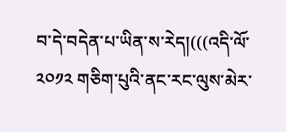བ་དེ་བདེན་པ་ཡིན་ས་རེད།(((འདི་ལོ་ ༢༠༡༢ གཅིག་པུའི་ནང་རང་ལུས་མེར་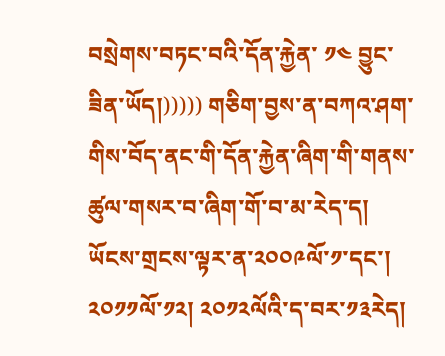བསྲེགས་བཏང་བའི་དོན་རྐྱེན་ ༡༤ བྱུང་ཟིན་ཡོད།))))) གཅིག་བྱས་ན་བཀའ་ཤག་གིས་བོད་ནང་གི་དོན་རྐྱེན་ཞིག་གི་གནས་ཚུལ་གསར་བ་ཞིག་གོ་བ་མ་རེད་ད། ཡོངས་གྲངས་ལྟར་ན་༢༠༠༩ལོ་༡་དང་། ༢༠༡༡ལོ་༡༢། ༢༠༡༢ལོའི་ད་བར་༡༣རེད།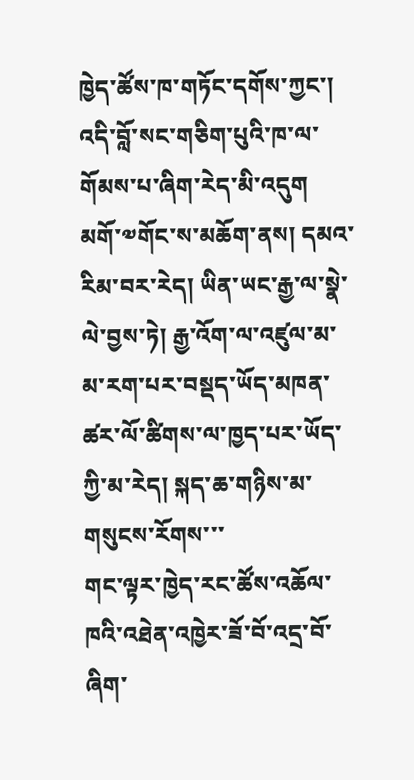ཁྱེད་ཚོས་ཁ་གཏོང་དགོས་ཀྱང་། འདི་བློ་སང་གཅིག་པུའི་ཁ་ལ་གོམས་པ་ཞིག་རེད་མི་འདུག མགོ་༧གོང་ས་མཆོག་ནས། དམའ་རིམ་བར་རེད། ཡིན་ཡང་རྒྱ་ལ་སྣེ་ལེ་བྱས་ཏེ། རྒྱ་འོག་ལ་འཛུལ་མ་མ་རག་པར་བསྡད་ཡོད་མཁན་ཚར་ལོ་ཚིགས་ལ་ཁྱད་པར་ཡོད་ཀྱི་མ་རེད། སྐད་ཆ་གཉིས་མ་གསུངས་རོགས་་་
གང་ལྟར་ཁྱེད་རང་ཚོས་འཆོལ་ཁའི་འཐེན་འཁྱེར་ཟོ་བོ་འདྲ་བོ་ཞིག་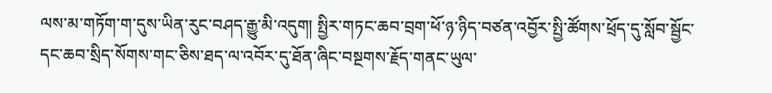ལས་མ་གཏོག་ག་དུས་ཡིན་རུང་བཤད་རྒྱུ་མི་འདུག། སྤྱིར་གཏང་ཆབ་བྲག་ཕོ་ཉ་ཉིད་བཙན་འབྱོར་སྤྱི་ཚོགས་ཕྲོད་དུ་སློབ་སྦྱོང་དང་ཆབ་སྲིད་སོགས་གང་ཅིས་ཐད་ལ་འབོར་དུ་ཐོན་ཞིང་བསྔགས་རྗོད་གནང་ཡུལ་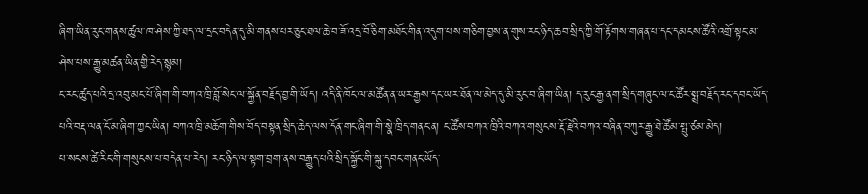ཞིག་ཡིན་རུང་གནས་ཚུལ་ཁ་ཤེས་ཀྱི་ཐད་ལ་དྲང་བདེན་དུ་མི་གནས་པར་ཅུང་ཐལ་ཆེ་བ་ཟོ་འདྲ་བོ་ཅིག་མཐོང་གིན་འདུག་པས་གཅིག་བྱས་ན་གུས་རང་ཉིད་ཆབ་སྲིད་ཀྱི་གོ་རྟོགས་གཞན་པ་དང་དམངས་ཚོའི་འགྲོ་སྟང་མ་ཤེས་པས་རྒྱུ་མཚན་ཡིན་གྱི་རེད་སྙམ།
ང་རང་ཚུད་པའི་དྲ་འབུ་མང་པོ་ཞིག་གི་བཀའ་ཁྲི་བློ་སེང་ལ་སྐྱོན་བརྗོད་བྱ་གི་ཡོད། འདི་ནི་ཁོང་ལ་མཚོན་ན་ཡར་རྒྱས་དང་ཡར་ཐོན་ལ་མེད་དུ་མི་རུང་བ་ཞིག་ཡིན། ད་རུང་རྒྱ་ནག་སྲིད་གཞུང་ལ་ང་ཚོར་སྨྲ་བརྗོད་རང་དབང་ཡོད་པའི་བརྡ་ལན་ངོ་མ་ཞིག་ཀྱང་ཡིན། བཀའ་ཁྲི་མཆོག་གིས་བོད་བསྟན་སྲིད་ཆེད་ལས་དོན་གང་ཞིག་གི་སྣེ་ཁྲིད་གནང་ན། ང་ཚོས་བཀའ་ཁྲིའི་བཀའ་གསུངས་རྡོ་རྗེའི་བཀའ་བཞིན་བཀུར་རྒྱུ་ཐེ་ཚོམ་སྤུ་ཙམ་མེད།
པ་སངས་ཚེ་རིང་གི་གསུངས་པ་བདེན་པ་རེད། རང་ཉིད་ལ་སྟག་བྲག་ནས་བརྒྱུད་པའི་སྲིད་སྐྱོང་གི་སྐུ་དབང་གནང་ཡོད་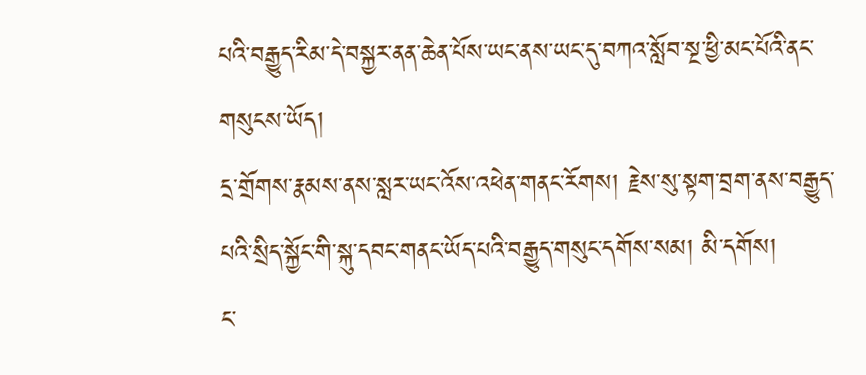པའི་བརྒྱུད་རིམ་དེ་བསྐྱར་ནན་ཆེན་པོས་ཡང་ནས་ཡང་དུ་བཀའ་སློབ་སྔ་ཕྱི་མང་པོའི་ནང་གསུངས་ཡོད།
དྲ་གྲོགས་རྣམས་ནས་སླར་ཡང་འོས་འཕེན་གནང་རོགས། རྗེས་སུ་སྟག་བྲག་ནས་བརྒྱུད་པའི་སྲིད་སྐྱོང་གི་སྐུ་དབང་གནང་ཡོད་པའི་བརྒྱུད་གསུང་དགོས་སམ། མི་དགོས།
ང་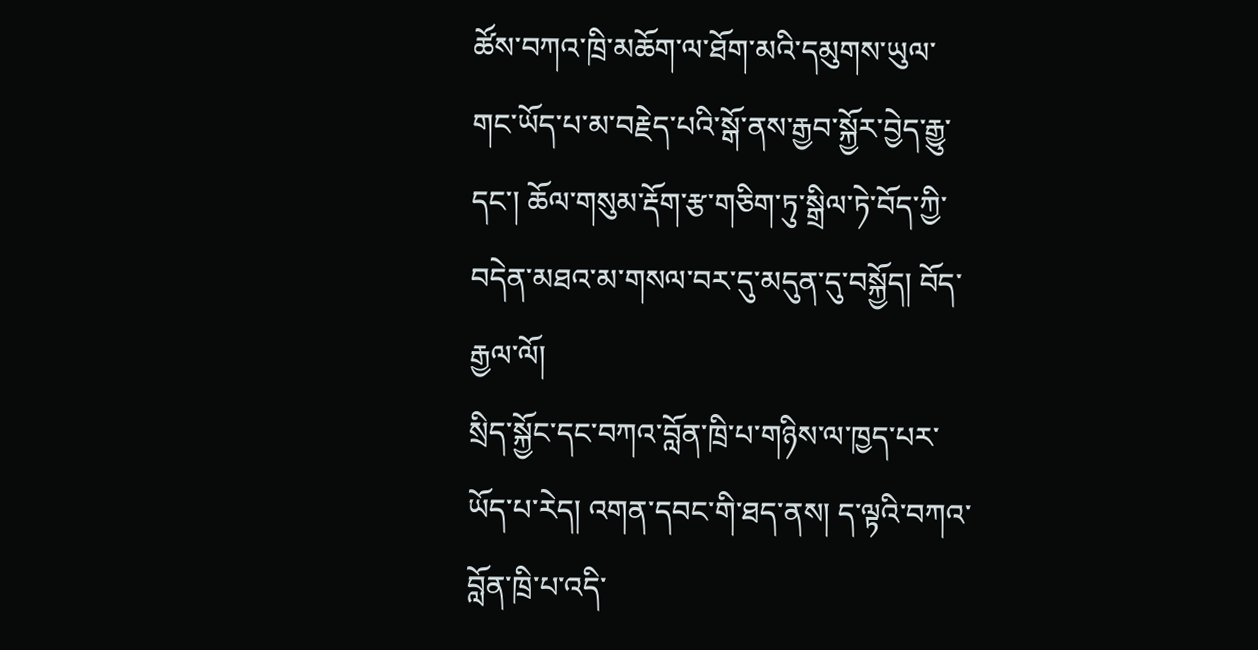ཚོས་བཀའ་ཁྲི་མཆོག་ལ་ཐོག་མའི་དམུགས་ཡུལ་གང་ཡོད་པ་མ་བརྗེད་པའི་སྒོ་ནས་རྒྱབ་སྐྱོར་བྱེད་རྒྱུ་དང་། ཆོལ་གསུམ་རྡོག་རྩ་གཅིག་ཏུ་སྒྲིལ་ཏེ་བོད་ཀྱི་བདེན་མཐའ་མ་གསལ་བར་དུ་མདུན་དུ་བསྐྱོད། བོད་རྒྱལ་ལོ།
སྲིད་སྐྱོང་དང་བཀའ་བློན་ཁྲི་པ་གཉིས་ལ་ཁྱད་པར་ཡོད་པ་རེད། འགན་དབང་གི་ཐད་ནས། ད་ལྟའི་བཀའ་བློན་ཁྲི་པ་འདི་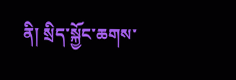ནི། སྲིད་སྐྱོང་ཆགས་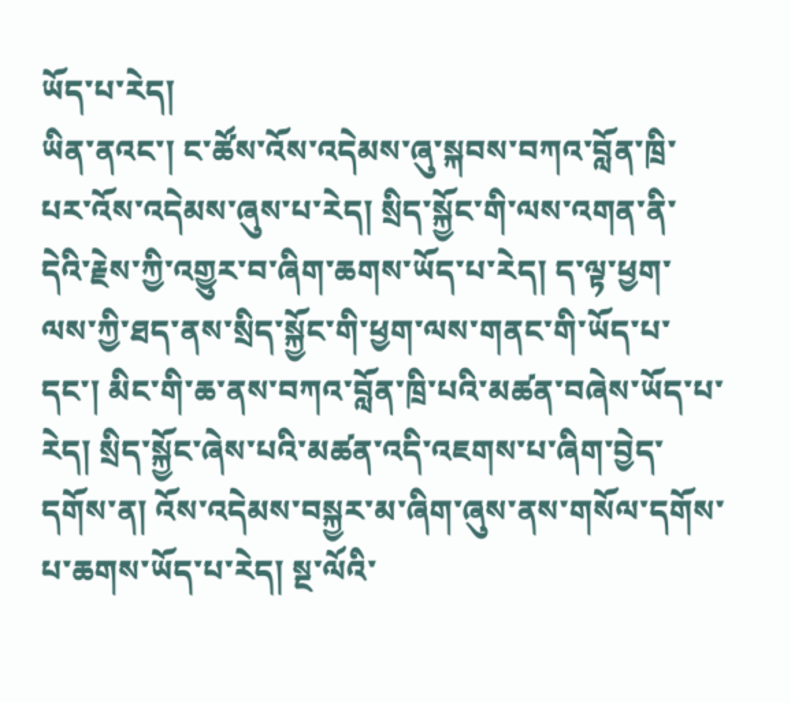ཡོད་པ་རེད།
ཡིན་ནའང་། ང་ཚོས་འོས་འདེམས་ཞུ་སྐབས་བཀའ་བློན་ཁྲི་པར་འོས་འདེམས་ཞུས་པ་རེད། སྲིད་སྐྱོང་གི་ལས་འགན་ནི་དེའི་རྗེས་ཀྱི་འགྱུར་བ་ཞིག་ཆགས་ཡོད་པ་རེད། ད་ལྟ་ཕྱག་ལས་ཀྱི་ཐད་ནས་སྲིད་སྐྱོང་གི་ཕྱག་ལས་གནང་གི་ཡོད་པ་དང་། མིང་གི་ཆ་ནས་བཀའ་བློན་ཁྲི་པའི་མཚན་བཞེས་ཡོད་པ་རེད། སྲིད་སྐྱོང་ཞེས་པའི་མཚན་འདི་འཇགས་པ་ཞིག་བྱེད་དགོས་ན། འོས་འདེམས་བསྐྱར་མ་ཞིག་ཞུས་ནས་གསོལ་དགོས་པ་ཆགས་ཡོད་པ་རེད། སྔ་ལོའི་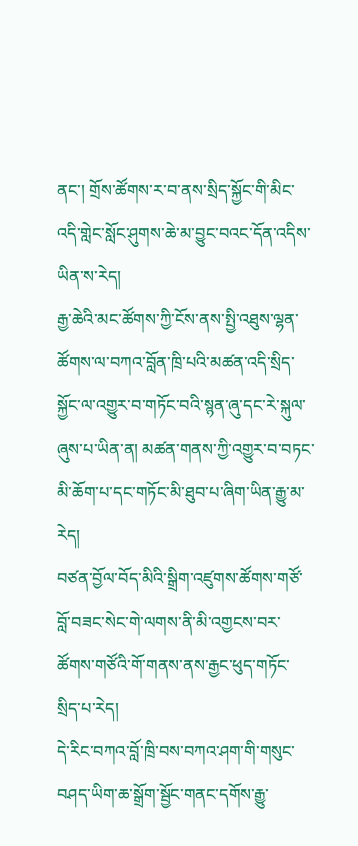ནང་། གྲོས་ཚོགས་ར་བ་ནས་སྲིད་སྐྱོང་གི་མིང་འདི་གླེང་སློང་ཤུགས་ཆེ་མ་བྱུང་བའང་དོན་འདིས་ཡིན་ས་རེད།
རྒྱ་ཆེའི་མང་ཚོགས་ཀྱི་ངོས་ནས་སྤྱི་འཐུས་ལྷན་ཚོགས་ལ་བཀའ་བློན་ཁྲི་པའི་མཚན་འདི་སྲིད་སྐྱོང་ལ་འགྱུར་བ་གཏོང་བའི་སྙན་ཞུ་དང་རེ་སྐུལ་ཞུས་པ་ཡིན་ན། མཚན་གནས་ཀྱི་འགྱུར་བ་བཏང་མི་ཆོག་པ་དང་གཏོང་མི་ཐུབ་པ་ཞིག་ཡིན་རྒྱུ་མ་རེད།
བཙན་བྱོལ་བོད་མིའི་སྒྲིག་འཛུགས་ཚོགས་གཙོ་བློ་བཟང་སེང་གེ་ལགས་ནི་མི་འགྱངས་བར་ཚོགས་གཙོའི་གོ་གནས་ནས་རྒྱང་ཕུད་གཏོང་སྲིད་པ་རེད།
དེ་རིང་བཀའ་བློ་ཁྲི་བས་བཀའ་ཤག་གི་གསུང་བཤད་ཡིག་ཆ་སྒྲོག་སྦྱོང་གནང་དགོས་རྒྱུ་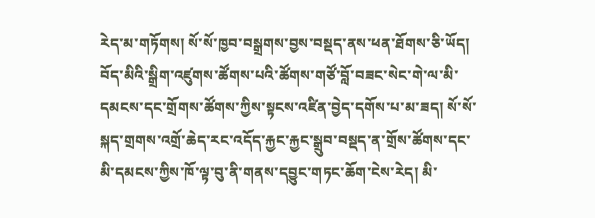རེད་མ་གཏོགས། སོ་སོ་ཁྱབ་བསྒྲགས་བྱས་བསྡད་ནས་ཕན་ཐོགས་ཅི་ཡོད། བོད་མིའི་སྒྲིག་འཛུགས་ཚོགས་པའི་ཚོགས་གཙོ་བློ་བཟང་སེང་གེ་ལ་མི་དམངས་དང་གྲོགས་ཚོགས་ཀྱིས་སྟངས་འཛིན་བྱེད་དགོས་པ་མ་ཟད། སོ་སོ་སྐད་གྲགས་འགྲོ་ཆེད་རང་འདོད་རྐྱང་རྐྱང་སྒྲུབ་བསྡད་ན་གྲོས་ཚོགས་དང་མི་དམངས་ཀྱིས་ཁོ་ལྟ་བུ་ནི་གནས་དབྱུང་གཏང་ཆོག་ངེས་རེད། མི་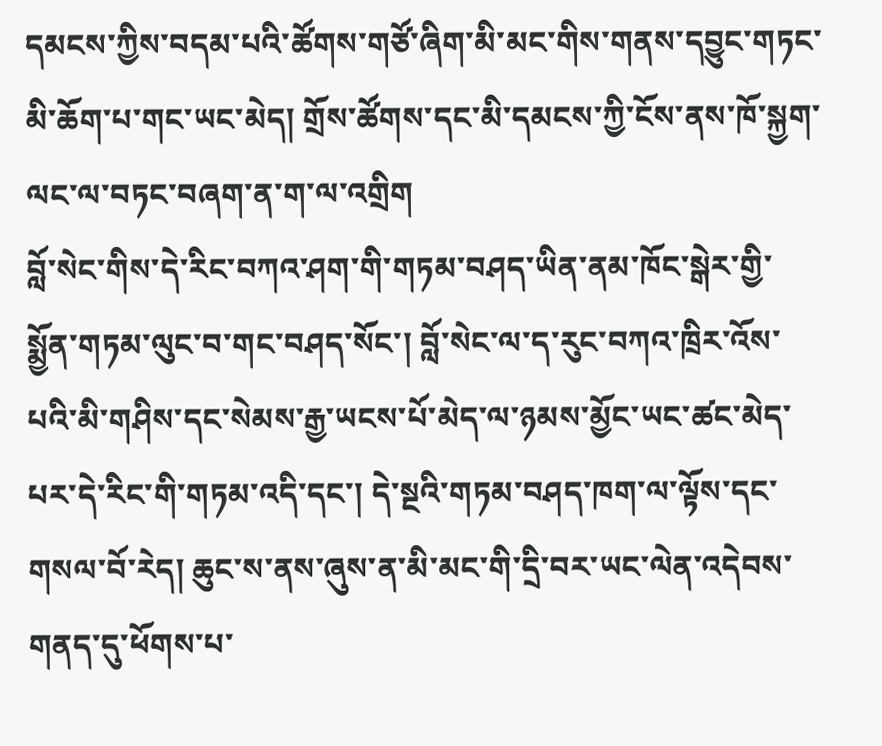དམངས་ཀྱིས་བདམ་པའི་ཚོགས་གཙོ་ཞིག་མི་མང་གིས་གནས་དབྱུང་གཏང་མི་ཆོག་པ་གང་ཡང་མེད། གྲོས་ཚོགས་དང་མི་དམངས་ཀྱི་ངོས་ནས་ཁོ་སྐྱག་ལང་ལ་བཏང་བཞག་ན་ག་ལ་འགྲིག
བློ་སེང་གིས་དེ་རིང་བཀའ་ཤག་གི་གཏམ་བཤད་ཡིན་ནམ་ཁོང་སྒེར་གྱི་སྨྱོན་གཏམ་ལུང་བ་གང་བཤད་སོང་། བློ་སེང་ལ་ད་རུང་བཀའ་ཁྲིར་འོས་པའི་མི་གཤིས་དང་སེམས་རྒྱ་ཡངས་པོ་མེད་ལ་ཉམས་མྱོང་ཡང་ཚང་མེད་པར་དེ་རིང་གི་གཏམ་འདི་དང་། དེ་སྔའི་གཏམ་བཤད་ཁག་ལ་ལྟོས་དང་གསལ་བོ་རེད། ཆུང་ས་ནས་ཞུས་ན་མི་མང་གི་དྲི་བར་ཡང་ལེན་འདེབས་གནད་དུ་ཕོགས་པ་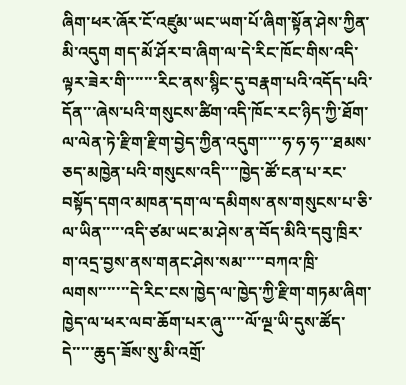ཞིག་ཕར་ཞོར་ངོ་འཛུམ་ཡང་ཡག་པོ་ཞིག་སྟོན་ཤེས་ཀྱིན་མི་འདུག གད་མོ་ཤོར་བ་ཞིག་ལ་དེ་རིང་ཁོང་གིས་འདི་ལྟར་ཟེར་གི་་་་་་་རིང་ནས་སྙིང་དུ་བརྣག་པའི་འདོད་པའི་དོན་་་ཞེས་པའི་གསུངས་ཚིག་འདི་ཁོང་རང་ཉིད་ཀྱི་ཐོག་ལ་ལེན་ཏེ་རྫིག་རྫིག་བྱེད་ཀྱིན་འདུག་་་་་ཧ་ཧ་ཧ་་་ཐམས་ཅད་མཁྱེན་པའི་གསུངས་འདི་་་་ཁྱེད་ཚོ་ངན་པ་རང་བསྟོད་དགའ་མཁན་དག་ལ་དམིགས་ནས་གསུངས་པ་ཅི་ལ་ཡིན་་་་་འདི་ཙམ་ཡང་མ་ཤེས་ན་བོད་མིའི་དབུ་ཁྲིར་ག་འདྲ་བྱས་ནས་གནང་ཤེས་སམ་་་་་བཀའ་ཁྲི་ལགས་་་་་་་དེ་རིང་ངས་ཁྱེད་ལ་ཁྱེད་ཀྱི་རྫིག་གཏམ་ཞིག་ཁྱེད་ལ་ཕར་ལབ་ཆོག་པར་ཞུ་་་་་ལོ་ལྔ་ཡི་དུས་ཚོད་དེ་་་་་ཆུད་ཟོས་སུ་མི་འགྲོ་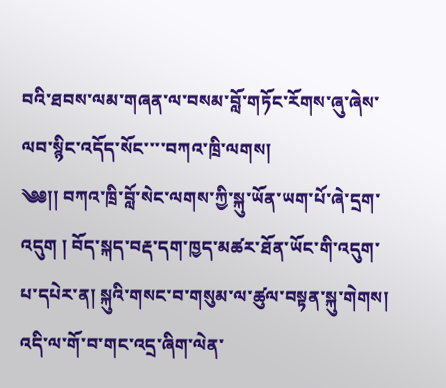བའི་ཐབས་ལམ་གཞན་ལ་བསམ་བློ་གཏོང་རོགས་ཞུ་ཞེས་ལབ་སྙིང་འདོད་སོང་་་་བཀའ་ཁྲི་ལགས།
༄༅།། བཀའ་ཁྲི་བློ་སེང་ལགས་ཀྱི་སྐུ་ཡོན་ཡག་པོ་ཞེ་དྲག་འདུག ། བོད་སྐད་བརྡ་དག་ཁྱད་མཚར་ཐོན་ཡོང་གི་འདུག་པ་དཔེར་ན། སྐུའི་གསང་བ་གསུམ་ལ་ཚུལ་བསྟན་སྐུ་གེགས། འདི་ལ་གོ་བ་གང་འདྲ་ཞིག་ལེན་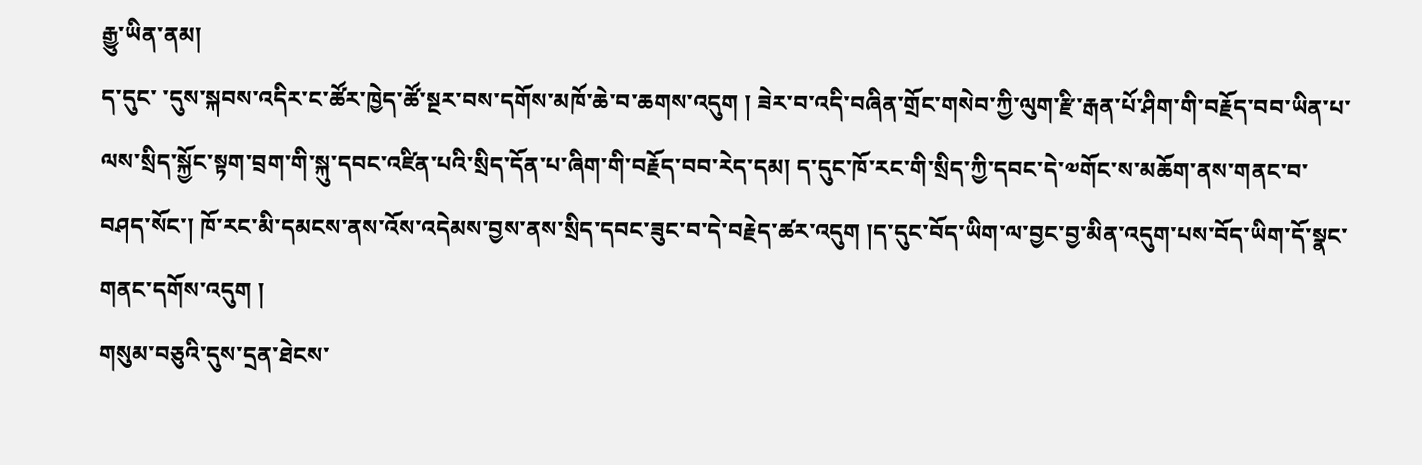རྒྱུ་ཡིན་ནམ།
ད་དུང་ ་དུས་སྐབས་འདིར་ང་ཚོར་ཁྱེད་ཚོ་སྔར་བས་དགོས་མཁོ་ཆེ་བ་ཆགས་འདུག ། ཟེར་བ་འདི་བཞིན་གྲོང་གསེབ་ཀྱི་ལུག་རྫི་རྒན་པོ་ཤིག་གི་བརྗོད་བབ་ཡིན་པ་ལས་སྲིད་སྐྱོང་སྟག་བྲག་གི་སྐུ་དབང་འཛིན་པའི་སྲིད་དོན་པ་ཞིག་གི་བརྗོད་བབ་རེད་དམ། ད་དུང་ཁོ་རང་གི་སྲིད་ཀྱི་དབང་དེ་༧གོང་ས་མཆོག་ནས་གནང་བ་བཤད་སོང་། ཁོ་རང་མི་དམངས་ནས་འོས་འདེམས་བྱས་ནས་སྲིད་དབང་ཟུང་བ་དེ་བརྗེད་ཚར་འདུག །ད་དུང་བོད་ཡིག་ལ་བྱང་བྱ་མིན་འདུག་པས་བོད་ཡིག་དོ་སྣང་གནང་དགོས་འདུག །
གསུམ་བཅུའི་དུས་དྲན་ཐེངས་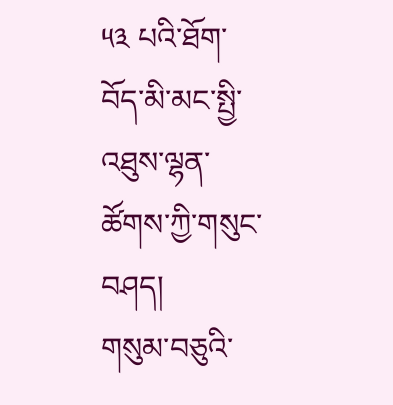༥༣ པའི་ཐོག་བོད་མི་མང་སྤྱི་འཐུས་ལྷན་ཚོགས་ཀྱི་གསུང་བཤད།
གསུམ་བཅུའི་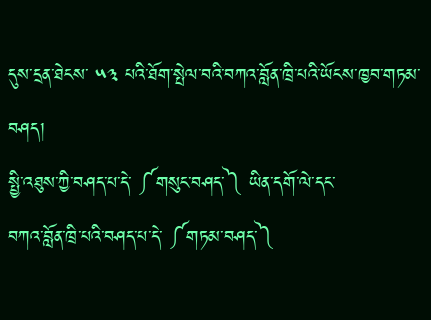དུས་དྲན་ཐེངས་ ༥༣ པའི་ཐོག་སྤེལ་བའི་བཀའ་བློན་ཁྲི་པའི་ཡོངས་ཁྱབ་གཏམ་བཤད།
སྤྱི་འཐུས་ཀྱི་བཤད་པ་དེ་ ༼གསུང་བཤད་༽ ཡིན་དགོ་ལེ་དང་
བཀའ་བློན་ཁྲི་པའི་བཤད་པ་དེ་ ༼གཏམ་བཤད་༽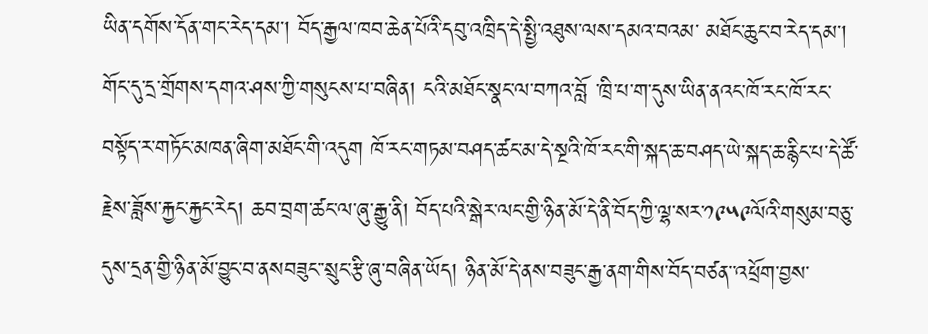ཡིན་དགོས་དོན་གང་རེད་དམ་། བོད་རྒྱལ་ཁབ་ཆེན་པོའི་དབུ་འཁྲིད་དེ་སྤྱི་འཐུས་ལས་དམའ་བའམ་ མཐོང་ཆུང་བ་རེད་དམ་།
གོང་དུ་དྲ་གྲོགས་དགའ་ཤས་ཀྱི་གསུངས་པ་བཞིན། ངའི་མཐོང་སྣང་ལ་བཀའ་བློ ་ཁྲི་པ་ག་དུས་ཡིན་ནའང་ཁོ་རང་ཁོ་རང་བསྟོད་ར་གཏོང་མཁན་ཞིག་མཐོང་གི་འདུག ཁོ་རང་གཏམ་བཤད་ཚང་མ་དེ་སྔའི་ཁོ་རང་གི་སྐད་ཆ་བཤད་ཡེ་སྐད་ཆ་རྙིང་པ་དེ་ཚོ་རྗེས་ཟློས་རྐྱང་རྐྱང་རེད། ཆབ་བྲག་ཚང་ལ་ཞུ་རྒྱུ་ནི། བོད་པའི་སྒེར་ལང་གྱི་ཉིན་མོ་དེ་ནི་བོད་ཀྱི་ལྷ་སར་༡༩༥༩ལོའི་གསུམ་བཅུ་དུས་དྲན་གྱི་ཉིན་མོ་བྱུང་བ་ནསབཟུང་་སྲུང་རྩི་ཞུ་བཞིན་ཡོད། ཉིན་མོ་དེ་ནས་བཟུང་རྒྱ་ནག་གིས་བོད་བཙན་་འཕྲོག་བྱས་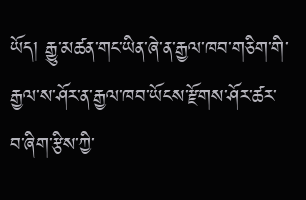ཡོད། རྒྱུ་མཚན་གང་ཡིན་ཞེ་ན་རྒྱལ་ཁབ་གཅིག་གི་རྒྱལ་ས་ཤོར་ན་རྒྱལ་ཁབ་ཡོངས་རྫོགས་ཤོར་ཚར་བ་ཞིག་རྩིས་ཀྱི་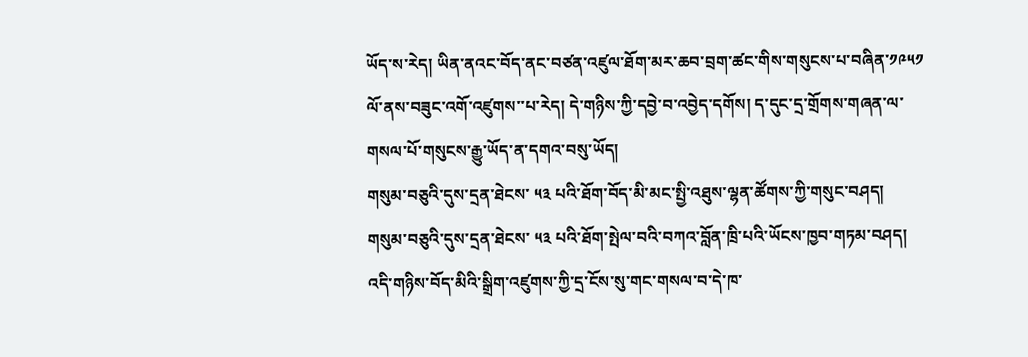ཡོད་ས་རེད། ཡིན་ནའང་བོད་ནང་བཙན་འཛུལ་ཐོག་མར་ཆབ་བྲག་ཚང་གིས་གསུངས་པ་བཞིན་༡༩༥༡ ལོ་ནས་བཟུང་འགོ་འཛུགས་་པ་རེད། དེ་གཉིས་ཀྱི་དབྱེ་བ་འབྱེད་དགོས། ད་དུང་དྲ་གྲོགས་གཞན་ལ་གསལ་པོ་གསུངས་རྒྱུ་ཡོད་ན་དགའ་བསུ་ཡོད།
གསུམ་བཅུའི་དུས་དྲན་ཐེངས་ ༥༣ པའི་ཐོག་བོད་མི་མང་སྤྱི་འཐུས་ལྷན་ཚོགས་ཀྱི་གསུང་བཤད།
གསུམ་བཅུའི་དུས་དྲན་ཐེངས་ ༥༣ པའི་ཐོག་སྤེལ་བའི་བཀའ་བློན་ཁྲི་པའི་ཡོངས་ཁྱབ་གཏམ་བཤད།
འདི་གཉིས་བོད་མིའི་སྒྲིག་འཛུགས་ཀྱི་དྲ་ངོས་སུ་གང་གསལ་བ་དེ་ཁ་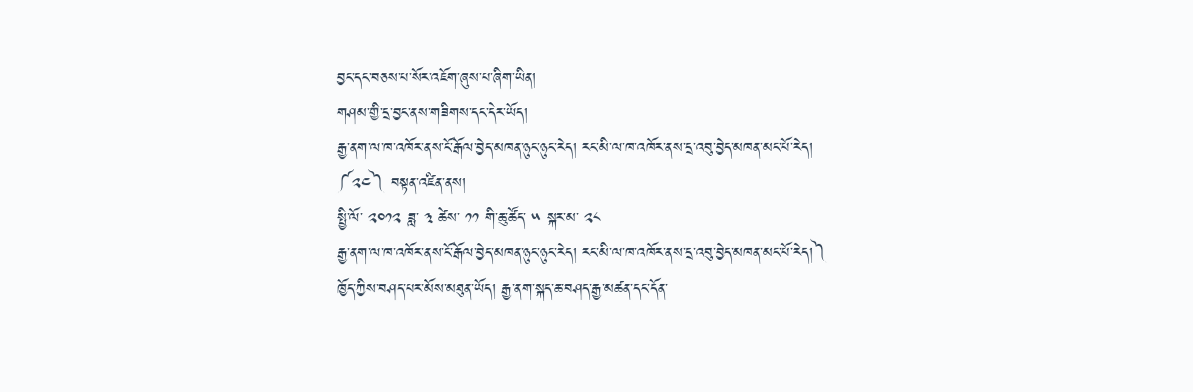བྱང་དང་བཅས་པ་སོར་འཇོག་ཞུས་པ་ཞིག་ཡིན།
གཤམ་གྱི་དྲ་བྱང་ནས་གཟིགས་དང་དེར་ཡོད།
རྒྱ་ནག་ལ་ཁ་འཁོར་ནས་ངོ་རྒོལ་བྱེད་མཁན་ཉུང་ཉུང་རེད། རང་མི་ལ་ཁ་འཁོར་ནས་དྲ་འབུ་བྱེད་མཁན་མང་པོ་རེད།
༼༢༤༽ བསྟན་འཛིན་ནས།
སྤྱི་ལོ་ ༢༠༡༢ ཟླ་ ༣ ཚེས་ ༡༡ གི་ཆུ་ཚོད་ ༥ སྐར་མ་ ༢༨
རྒྱ་ནག་ལ་ཁ་འཁོར་ནས་ངོ་རྒོལ་བྱེད་མཁན་ཉུང་ཉུང་རེད། རང་མི་ལ་ཁ་འཁོར་ནས་དྲ་འབུ་བྱེད་མཁན་མང་པོ་རེད།༽
ཁྱོད་ཀྱིས་བཤད་པར་མོས་མཐུན་ཡོད། རྒྱ་ནག་སྐད་ཆ་བཤད་རྒྱ་མཚན་དང་དོན་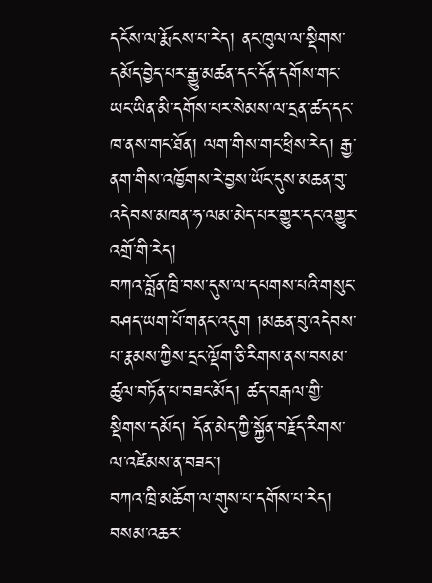དངོས་ལ་རྨོངས་པ་རེད། ནང་ཁུལ་ལ་སྡིགས་དམོད་བྱེད་པར་རྒྱུ་མཚན་དང་དོན་དགོས་གང་ཡང་ཡིན་མི་དགོས་པར་སེམས་ལ་དྲན་ཚད་དང་ཁ་ནས་གང་ཐོན། ལག་གིས་གང་ཕྲིས་རེད། རྒྱ་ནག་གིས་འཁྱོགས་རེ་བྱས་ཡོང་དུས་མཆན་བུ་འདེབས་མཁན་ཧ་ལམ་མེད་པར་གྱུར་དང་འགྱུར་འགྲོ་གི་རེད།
བཀའ་བློན་ཁྲི་བས་དུས་ལ་དཔགས་པའི་གསུང་བཤད་ཡག་པོ་གནང་འདུག །མཆན་བུ་འདེབས་པ་རྣམས་ཀྱིས་དྲང་ལྡོག་ཅི་རིགས་ནས་བསམ་ཚུལ་བཏོན་པ་བཟང་མོད། ཚད་བརྒལ་གྱི་སྡིགས་དམོད། དོན་མེད་ཀྱི་སྐྱོན་བརྗོད་རིགས་ལ་འཛེམས་ན་བཟང་།
བཀའ་ཁྲི་མཆོག་ལ་གུས་པ་དགོས་པ་རེད། བསམ་འཆར་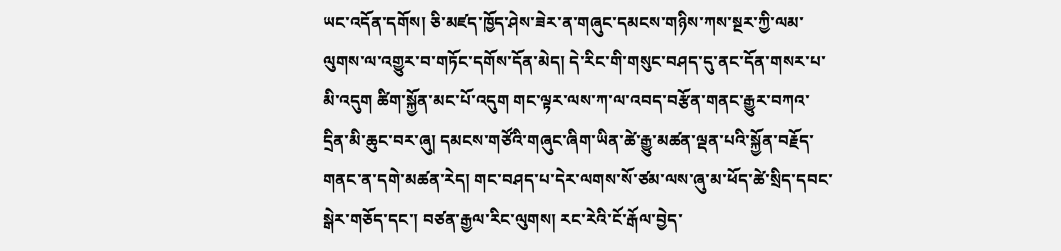ཡང་འདོན་དགོས། ཅི་མཛད་ཁྱོད་ཤེས་ཟེར་ན་གཞུང་དམངས་གཉིས་ཀས་སྔར་ཀྱི་ལམ་ལུགས་ལ་འགྱུར་བ་གཏོང་དགོས་དོན་མེད། དེ་རིང་གི་གསུང་བཤད་དུ་ནང་དོན་གསར་པ་མི་འདུག ཚིག་སྐྱོན་མང་པོ་འདུག གང་ལྟར་ལས་ཀ་ལ་འབད་བརྩོན་གནང་རྒྱུར་བཀའ་དྲིན་མི་ཆུང་བར་ཞུ། དམངས་གཙོའི་གཞུང་ཞིག་ཡིན་ཚེ་རྒྱུ་མཚན་ལྡན་པའི་སྐྱོན་བརྗོད་གནང་ན་དགེ་མཚན་རེད། གང་བཤད་པ་དེར་ལགས་སོ་ཙམ་ལས་ཞུ་མ་ཕོད་ཚེ་སྲིད་དབང་སྒེར་གཅོད་དང་། བཙན་རྒྱལ་རིང་ལུགས། རང་རེའི་ངོ་རྒོལ་བྱེད་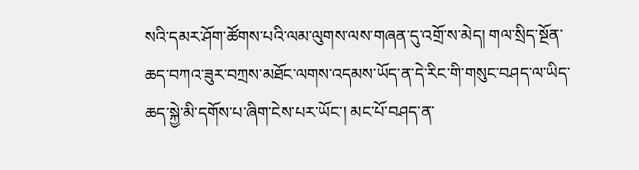སའི་དམར་ཤོག་ཚོགས་པའི་ལམ་ལུགས་ལས་གཞན་དུ་འགྲོ་ས་མེད། གལ་སྲིད་སྔོན་ཆད་བཀའ་ཟུར་བཀྲས་མཐོང་ལགས་འདམས་ཡོད་ན་དེ་རིང་གི་གསུང་བཤད་ལ་ཡིད་ཆད་སྐྱེ་མི་དགོས་པ་ཞིག་ངེས་པར་ཡོང་། མང་པོ་བཤད་ན་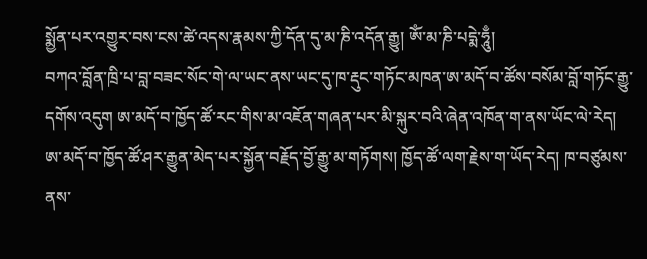སྨྱོན་པར་འགྱུར་བས་ངས་ཚེ་འདས་རྣམས་ཀྱི་དོན་དུ་མ་ཎི་འདོན་རྒྱུ། ཨོཾ་མ་ཎི་པདྨེ་ཧཱུྃ།
བཀའ་བློན་ཁྲི་པ་བླ་བཟང་སོང་གེ་ལ་ཡང་ནས་ཡང་དུ་ཁ་རྡུང་གཏོང་མཁན་ཨ་མདོ་བ་ཚོས་བསོམ་བློ་གཏོང་རྒྱུ་དགོས་འདུག ཨ་མདོ་བ་ཁྱོད་ཚོ་རང་གིས་མ་འཇོན་གཞན་པར་མི་སྐུར་བའི་ཞེན་འཁོན་ག་ནས་ཡོང་ལེ་རེད། ཨ་མདོ་བ་ཁྱོད་ཚོ་ཤར་རྒྱུན་མེད་པར་སྐྱོན་བརྗོད་བྱོ་རྒྱུ་མ་གཏོགས། ཁྱོད་ཚོ་ལག་རྗེས་ག་ཡོད་རེད། ཁ་བཙུམས་ནས་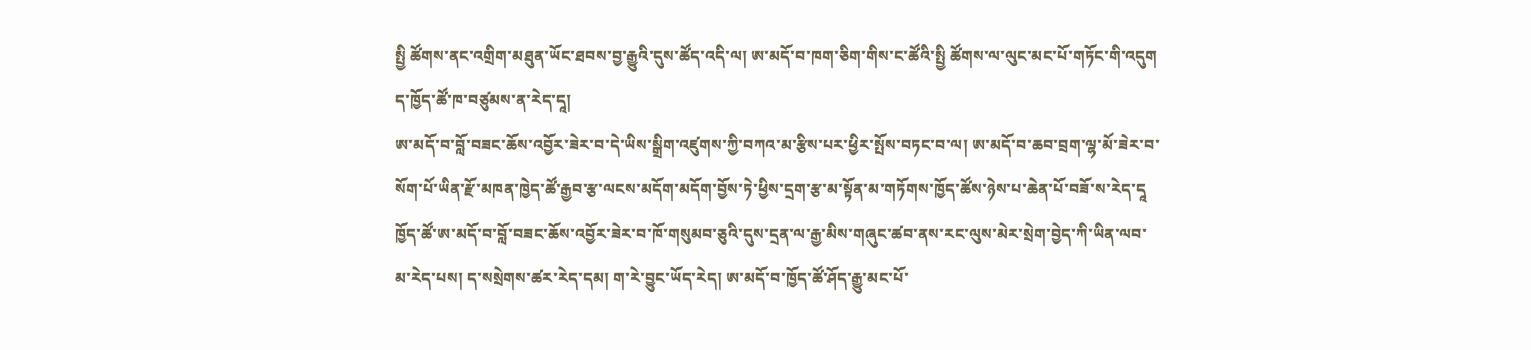སྤྱི ཚོགས་ནང་འགྲིག་མཐུན་ཡོང་ཐབས་བྱ་རྒྱུའི་དུས་ཚོད་འདི་ལ། ཨ་མདོ་བ་ཁག་ཅིག་གིས་ང་ཚོའི་སྤྱི ཚོགས་ལ་ལུང་མང་པོ་གཏོང་གི་འདུག ད་ཁྱོད་ཚོ་ཁ་བཙུམས་ན་རེད་དཱ།
ཨ་མདོ་བ་བློ་བཟང་ཆོས་འབྱོར་ཟེར་བ་དེ་ཡིས་སྒྲིག་འཛུགས་ཀྱི་བཀའ་མ་རྩིས་པར་ཕྱིར་སྤོས་བཏང་བ་ལ། ཨ་མདོ་བ་ཆབ་བྲག་ལྷ་མོ་ཟེར་བ་སོག་པོ་ཡིན་རྫོ་མཁན་ཁྱེད་ཚོ་རྒྱབ་རྩ་ལངས་མདོག་མདོག་བྱོས་ཏེ་ཕྱིས་དྲག་རྩ་མ་སྟོན་མ་གཏོགས་ཁྱོད་ཚོས་ཉེས་པ་ཆེན་པོ་བཟོ་ས་རེད་དཱ
ཁྱོད་ཚོ་ཨ་མདོ་བ་བློ་བཟང་ཆོས་འབྱོར་ཟེར་བ་ཁོ་གསུམབ་ཅུའི་དུས་དྲན་ལ་རྒྱ་མིས་གཞུང་ཚབ་ནས་རང་ལུས་མེར་སྲེག་བྱེད་ཀི་ཡིན་ལབ་མ་རེད་པས། ད་སསྲེགས་ཚར་རེད་དམ། ག་རེ་བྱུང་ཡོད་རེད། ཨ་མདོ་བ་ཁྱོད་ཚོ་ཤོད་རྒྱུ་མང་པོ་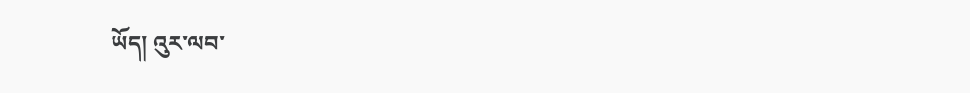ཡོད། འུར་ལབ་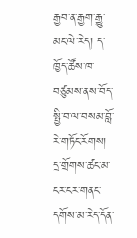རྒྱབ་ན་རྒྱག་རྒྱུ་མང་ལེ་རེད། ད་ཁྱོད་ཚོས་ཁ་བཙུམས་ནས་བོད་སྤྱི་བ་ལ་བསམ་བློ་རེ་གཏོང་རོགས།
དྲ་གྲོགས་ཚང་མ་ངར་ངར་གནང་དགོས་མ་རེད་དོན་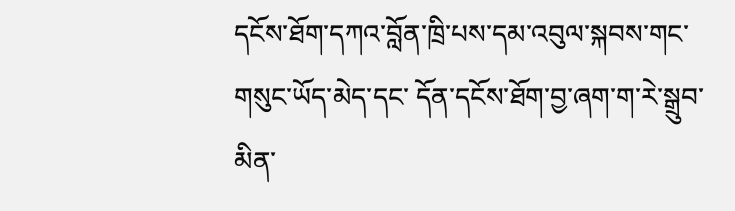དངོས་ཐོག་དཀའ་བློན་ཁྲི་པས་དམ་འབུལ་སྐབས་གང་གསུང་ཡོད་མེད་དང་ དོན་དངོས་ཐོག་བྱ་ཞག་ག་རེ་སྒྲུབ་མིན་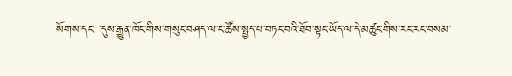སོགས་དང་ ་དུས་རྒྱུན་ཁོང་གིས་གསུང་བཤད་ལ་ང་ཚོས་སྤྱད་པ་བཏང་བའི་ཐོབ་སྟང་ཡོད་ལ་དེ་མཚུང་གིས་རང་རང་བསམ་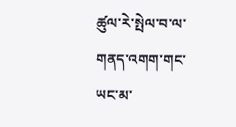ཚུལ་རེ་སྤེལ་བ་ལ་གནད་འགག་གང་ཡང་མ་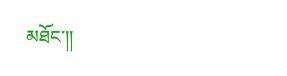མཐོང་།།